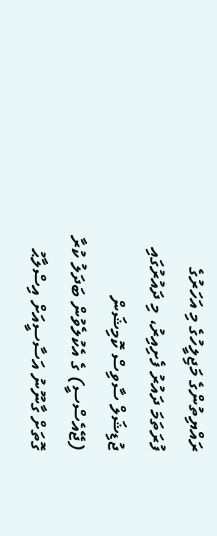ރައްޔިތުންގެ މަޖިލީހުގެ މި އަހަރުގެ ފުރަތަމަ ދައުރު ފެށިއިރު، މި ދައުރުގައި ޖުޑިޝަލް ސާވިސް ކޮމިޝަން (ޖޭއެސްސީ) ގެ އެކުލެވުން ބަދަލު ކުރާ ގޮތަށް ގާނޫނު އަސާސީއަށް އިސްލާޙު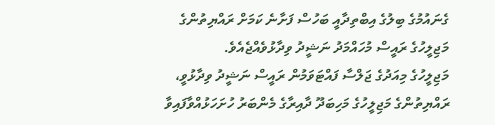ގެނައުމުގެ ބިލުގެ އިބްތިދާއީ ބަހުސް ފަށާނެ ކަމަށް ރައްޔިތުންގެ މަޖިލީހުގެ ރައީސް މުހައްމަދު ނަޝީދު ވިދާޅުވެއްޖެއެވެ.
މަޖިލީހުގެ މިއަދުގެ ޖަލްސާ ފައްޓަވަމުން ރައީސް ނަޝީދު ވިދާޅުވީ، ރައްޔިތުންގެ މަޖިލީހުގެ މަހިބަދޫ ދާއިރާގެ މެންބަރު ހުށަހަޅުއްވާފައިވާ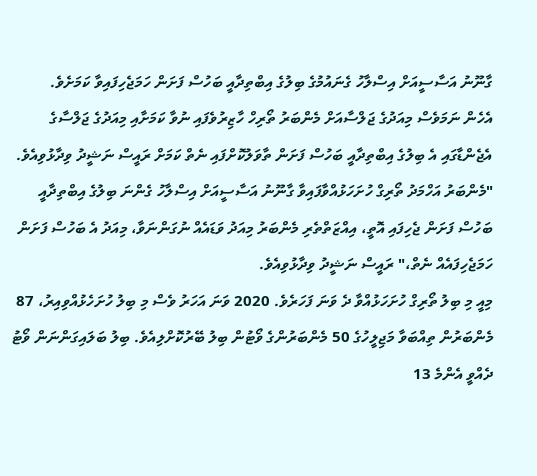ގާނޫނު އަސާސީއަށް އިސްލާހު ގެނައުމުގެ ބިލުގެ އިބްތިދާއީ ބަހުސް ފަށަން ހަމަޖެހިފައިވާ ކަމަށެވެ.
އެހެން ނަމަވެސް މިއަދުގެ ޖަލްސާއަށް މެންބަރު ތޯރިހް ހާޒިރުވެފައި ނުވާ ކަމަށާއި މިއަދުގެ ޖަލްސާގެ އެޖެންޑާގައި އެ ބިލުގެ އިބްތިދާއީ ބަހުސް ފަށަން ތާވަލުކޮށްފައި ނެތް ކަމަށް ރައީސް ނަޝީދު ވިދާޅުވިއެވެ.
"މެންބަރު އަހްމަދު ތޯރިގް ހުށަހަޅުއްވާފައިވާ ގާނޫނު އަސާސީއަށް އިސްލާހު ގެންނަ ބިލުގެ އިބްތިދާއީ ބަހުސް ފަށަން ޖެހިފައި އޮތީ، އިއްޒަތްތެރި މެންބަރު މިއަދު ވަޑައެއް ނުގަންނަވާ، މިއަދު އެ ބަހުސް ފަށަން ހަމަޖެހިފައެއް ނެތް،" ރައީސް ނަޝީދު ވިދާޅުވިއެވެ.
މިއީ މި ބިލު ތޯރިގް ހުށަހަޅުއްވާ ދެ ވަނަ ފަހަރެވެ. 2020 ވަނަ އަހަރު ވެސް މި ބިލު ހުށަހެޅުއްވިއިރު، 87 މެންބަރުން ތިއްބަވާ މަޖިލީހުގެ 50 މެންބަރުންގެ ވޯޓުން ބިލު ބޭރުކޮށްލިއެވެ. ބިލު ބަލައިގަންނަން ވޯޓު ދެއްވީ އެންމެ 13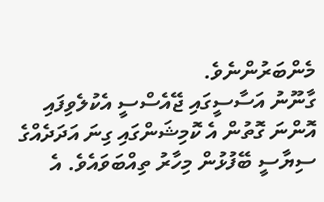މެންބަރުންނެވެ.
ގާނޫނު އަސާސީގައި ޖޭއެސްސީ އެކުލެވިފައި އޮންނަ ގޮތުން އެ ކޮމިޝަންގައި ގިނަ އަދަދެއްގެ ސިޔާސީ ބޭފުޅުން މިހާރު ތިއްބަވައެވެ. އެ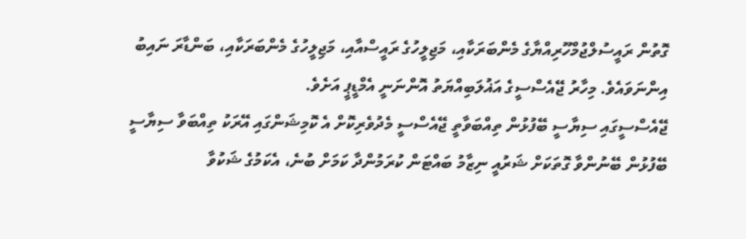ގޮތުން ރައީސުލްޖުމްހޫރިއްޔާގެ މެންބަރަކާއި، މަޖިލީހުގެ ރައީސްއާއި، މަޖިލީހުގެ މެންބަރަކާއި، ބަންޑާރަ ނައިބު އިންނަވައެވެ. މިހާރު ޖޭއެސްސީގެ އަޣުލަބިއްޔަތު އޮންނަނީ އެމްޑީޕީ އަށެވެ.
ޖޭއެސްސީގައި ސިޔާސީ ބޭފުޅުން ތިއްބަވާތީ ޖޭއެސްސީ މެދުވެރިކޮށް އެ ކޮމިޝަންގައި އޭރަކު ތިއްބަވާ ސިޔާސީ ބޭފުޅުން ބޭނުންވާ ގޮތަކަށް ޝަރުއީ ނިޒާމު ބައްޓަން ކުރަމުންދާ ކަމަށް ބުނެ، އެކަމުގެ ޝަކުވާ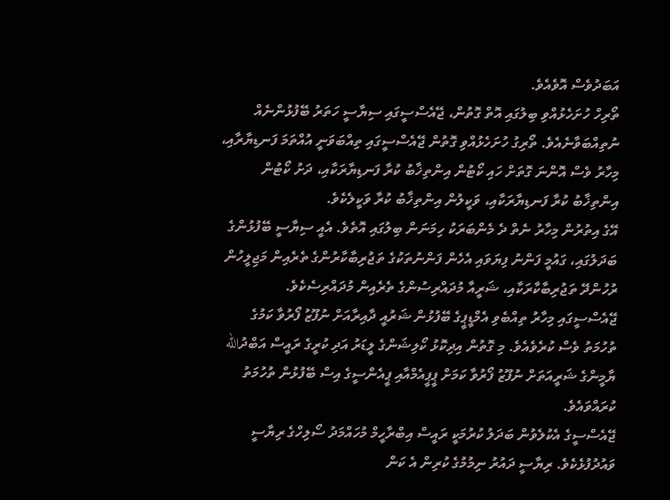އަބަދުވެސް އޮވެއެވެ.
ތޯރިހް ހުށަހެޅުއްވި ބިލުގައި އޮތް ގޮތުން، ޖޭއެސްސީގައި ސިޔާސީ ހަތަރު ބޭފުޅުންނެއް ނުތިއްބަވާނެއެވެ. ތޯރިގު ހުށަހެޅުއްވި ގޮތުން ޖޭއެސްސީގައި ތިއްބަވަނީ އުއްތަމަ ފަނޑިޔާރާއި، މިހާރު ވެސް އޮންނަ ގޮތަށް ހައި ކޯޓުން އިންތިޚާބު ކުރާ ފަނޑިޔާރަކާއި، ދަށު ކޯޓުން އިންތިޚާބު ކުރާ ފަނޑިޔާރަކާއި، ވަކީލުން އިންތިޚާބު ކުރާ ވަކީލެކެވެ.
އޭގެ އިތުރުން މިހާރު ނެތް ދެ މެންބަރަކު ހިމަނަން ބިލުގައި އޮތެވެ. އެއީ ސިޔާސީ ބޭފުޅުންގެ ބަދަލުގައި، ގައުމީ ފަންނު ފިޔަވައި އެހެން ފަންނުތަކުގެ ތަޖުރިބާކާރުންގެ ތެރެއިން މަޖިލީހުން ރުހުންދޭ ތަޖުރިބާކާރަކާއި، ޝަރީއާ މުދައްރިސުންގެ ތެރެއިން މުދައްރިސެކެވެ.
ޖޭއެސްސީގައި މިހާރު ތިއްބެވި އެމްޑީޕީގެ ބޭފުޅުން ޝަރުއީ ދާއިރާއަށް ނުފޫޒު ފޯރުވާ ކަމުގެ ތުހުމަތު ވެސް ކުރެވެއެވެ. މި ގޮތުން އިދިކޮޅު ކޯލިޝަންގެ ލީޑަރު އަދި ކުރީގެ ރައީސް އަބްދުالله ޔާމީންގެ ޝަރީއަތަށް ނުފޫޒު ފޯރުވާ ކަމަށް ޕީޕީއެމްއާއި ޕީއެންސީގެ އިސް ބޭފުޅުން ތުހުމަތު ކުރައްވައެވެ.
ޖޭއެސްސީގެ އެކުލެވުން ބަދަލު ކުރުމަކީ ރައީސް އިބްރާހީމް މުހައްމަދު ސޯލިހްގެ ރިޔާސީ ވައުދުފުޅެކެވެ. ރިޔާސީ ދައުރު ނިމުމުގެ ކުރިން އެ ކަން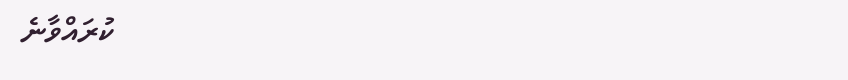ކުރައްވާނެ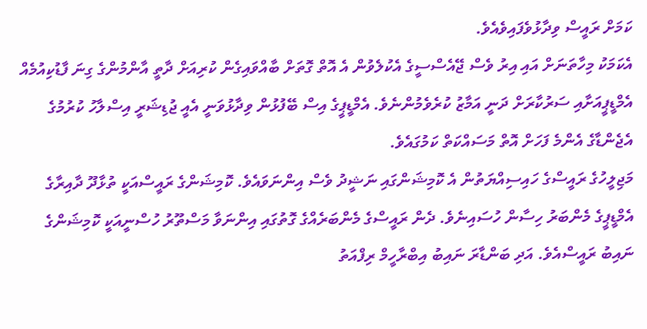ކަމަށް ރައީސް ވިދާޅުވެފައިވެއެވެ.
އެކަމަކު މިހާތަނަށް އައި އިރު ވެސް ޖޭއެސްސީގެ އެކުލެވުން އެ އޮތް ގޮތަށް ބާއްވައިގެން ކުރިއަށް ދާތީ އާންމުންގެ ގިނަ ފާޑުކިއުމެއް އެމްޑީޕީއަށާއި ސަރުކާރަށް ދަނީ އަމާޒު ކުރެވެމުންނެވެ. އެމްޑީޕީގެ އިސް ބޭފުޅުން ވިދާޅުވަނީ އެއީ ޖުޑިޝަރީ އިސްލާހު ކުރުމުގެ އެޖެންޑާގެ އެންމެ ފަހަށް އޮތް މަސައްކަތް ކަމުގައެވެ.
މަޖިލީހުގެ ރައީސްގެ ހައިސިއްޔަތުން އެ ކޮމިޝަންގައި ނަޝީދު ވެސް އިންނަވައެވެ. ކޮމިޝަންގެ ރައީސްއަކީ ތުޅާދޫ ދާއިރާގެ އެމްޑީޕީގެ މެންބަރު ހިސާން ހުސައިނެވެ. ދެން ރައީސްގެ މެންބަރެއްގެ ގޮތުގައި އިންނަވާ މަސްތޫރު ހުސްނީއަކީ ކޮމިޝަންގެ ނައިބު ރައީސްއެވެ. އަދި ބަންޑާރަ ނައިބު އިބްރާހީމް ރިފްއަތު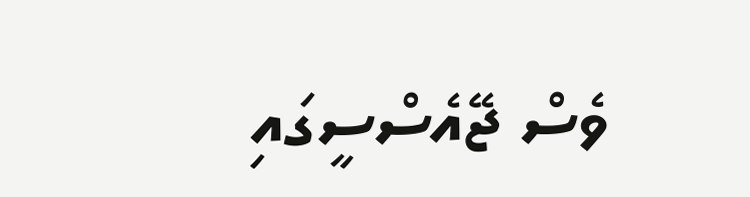ވެސް ޖޭއެސްސީގައި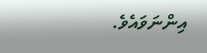އިންނަވައެވެ.